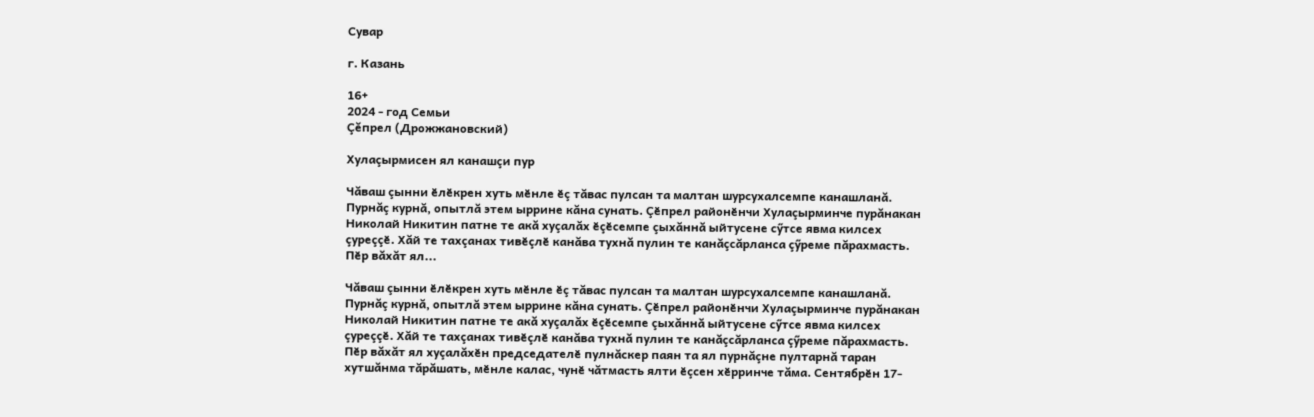Сувар

г. Казань

16+
2024 - год Семьи
Çĕпрел (Дрожжановский)

Хулаçырмисен ял канашçи пур

Чăваш çынни ӗлӗкрен хуть мӗнле ӗç тăвас пулсан та малтан шурсухалсемпе канашланă. Пурнăç курнă, опытлă этем ыррине кăна сунать. Çӗпрел районӗнчи Хулаçырминче пурăнакан Николай Никитин патне те акă хуçалăх ӗçӗсемпе çыхăннă ыйтусене сӳтсе явма килсех çуреççӗ. Хăй те тахçанах тивӗçлӗ канăва тухнă пулин те канăçсăрланса çӳреме пăрахмасть. Пӗр вăхăт ял...

Чăваш çынни ӗлӗкрен хуть мӗнле ӗç тăвас пулсан та малтан шурсухалсемпе канашланă. Пурнăç курнă, опытлă этем ыррине кăна сунать. Çӗпрел районӗнчи Хулаçырминче пурăнакан Николай Никитин патне те акă хуçалăх ӗçӗсемпе çыхăннă ыйтусене сӳтсе явма килсех çуреççӗ. Хăй те тахçанах тивӗçлӗ канăва тухнă пулин те канăçсăрланса çӳреме пăрахмасть. Пӗр вăхăт ял хуçалăхӗн председателӗ пулнăскер паян та ял пурнăçне пултарнă таран хутшăнма тăрăшать, мӗнле калас, чунӗ чăтмасть ялти ӗçсен хӗрринче тăма. Сентябрӗн 17-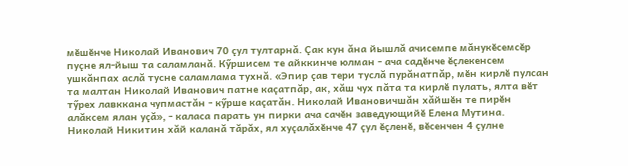мӗшӗнче Николай Иванович 70 çул тултарнă. Çак кун ăна йышлă ачисемпе мăнукӗсемсӗр пуçне ял-йыш та саламланă. Кӳршисем те айккинче юлман - ача садӗнче ӗçлекенсем ушкăнпах аслă тусне саламлама тухнă. «Эпир çав тери туслă пурăнатпăр, мӗн кирлӗ пулсан та малтан Николай Иванович патне каçатпăр, ак, хăш чух пăта та кирлӗ пулать, ялта вӗт тӳрех лавккана чупмастăн - кӳрше каçатăн. Николай Ивановичшăн хăйшӗн те пирӗн алăксем ялан уçă», - каласа парать ун пирки ача сачӗн заведующийӗ Елена Мутина.
Николай Никитин хăй каланă тăрăх, ял хуçалăхӗнче 47 çул ӗçленӗ, вӗсенчен 4 çулне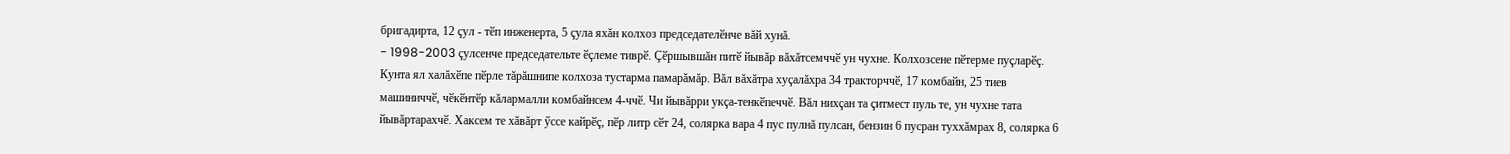бригадирта, 12 çул - тӗп инженерта, 5 çула яхăн колхоз председателӗнче вăй хунă.
- 1998-2003 çулсенче председательте ӗçлеме тиврӗ. Çӗршывшăн питӗ йывăр вăхăтсемччӗ ун чухне. Колхозсене пӗтерме пуçларӗç. Кунта ял халăхӗпе пӗрле тăрăшнипе колхоза тустарма памарăмăр. Вăл вăхăтра хуçалăхра 34 тракторччӗ, 17 комбайн, 25 тиев машиниччӗ, чӗкӗнтӗр кăлармалли комбайнсем 4-ччӗ. Чи йывăрри укçа-тенкӗпеччӗ. Вăл нихçан та çитмест пуль те, ун чухне тата йывăртарахчӗ. Хаксем те хăвăрт ӳссе кайрӗç, пӗр литр сӗт 24, солярка вара 4 пус пулнă пулсан, бензин 6 пусран туххăмрах 8, солярка 6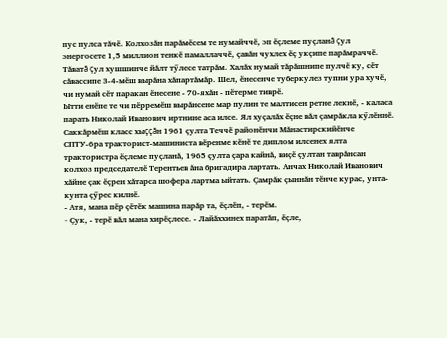пус пулса тăчӗ. Колхозăн парăмӗсем те нумайччӗ, эп ӗçлеме пуçланă çул энергосете 1,5 миллион тенкӗ памаллаччӗ, çавăн чухлех ӗç укçипе парăмраччӗ. Тăватă çул хушшинче йăлт тӳлесе татрăм. Халăх нумай тăрăшнипе пулчӗ ку, сӗт сăвассипе 3-4-мӗш вырăна хăпартăмăр. Шел, ӗнесенче туберкулез тупни ура хучӗ, чи нумай сӗт паракан ӗнесене - 70-яхăн - пӗтерме тиврӗ.
Ытти енӗпе те чи пӗрремӗш вырăнсене мар пулин те малтисен ретне лекнӗ, - каласа парать Николай Иванович иртнине аса илсе. Ял хуçалăх ӗçне вăл çамрăкла кӳлӗннӗ. Саккăрмӗш класс хыççăн 1961 çулта Теччӗ районӗнчи Мăнастирскийӗнче СПТУ-6ра тракторист-машиниста вӗренме кӗнӗ те диплом илсенех ялта трактористра ӗçлеме пуçланă, 1965 çулта çара кайнă, виçӗ çултан таврăнсан колхоз председателӗ Терентьев ăна бригадира лартать. Анчах Николай Иванович хăйне çак ӗçрен хăтарса шофера лартма ыйтать. Çамрăк çыннăн тӗнче курас, унта-кунта çӳрес килнӗ.
- Атя, мана пӗр çӗтӗк машина парăр та, ӗçлӗп, - терӗм.
- Çук, - терӗ вăл мана хирӗçлесе. - Лайăххинех паратăп, ӗçле,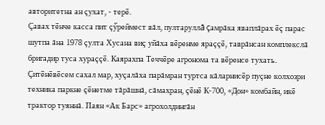авторитетна ан çухат, - терӗ.
Çавах тӗнче касса пит çӳреймест вăл, пултаруллă çамрăка яваплăрах ӗç парас шутпа ăна 1978 çулта Хусана виç уйăха вӗренме яраççӗ, таврăнсан комплекслă бригадир туса хураççӗ. Каярахпа Теччӗре агронома та вӗренсе тухать.
Çитӗнӗвӗсем сахал мар, хуçалăха парăмран туртса кăларнисӗр пуçне колхозри техника паркне çӗнетме тăрăшнă, сăмахран, çӗнӗ К-700, «Дон» комбайн, икӗ трактор туяннă. Паян «Ак Барс» агрохолдингăн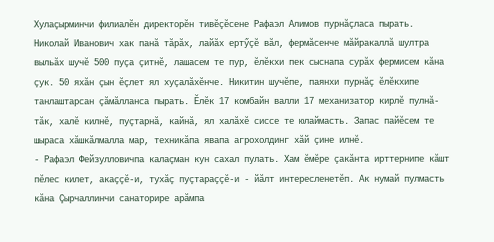Хулаçырминчи филиалӗн директорӗн тивӗçӗсене Рафаэл Алимов пурнăçласа пырать. Николай Иванович хак панă тăрăх, лайăх ертӳçӗ вăл, фермăсенче мăйракаллă шултра выльăх шучӗ 500 пуçа çитнӗ, лашасем те пур, ӗлӗкхи пек сыснапа сурăх фермисем кăна çук. 50 яхăн çын ӗçлет ял хуçалăхӗнче. Никитин шучӗпе, паянхи пурнăç ӗлӗкхипе танлаштарсан çăмăлланса пырать. Ӗлӗк 17 комбайн валли 17 механизатор кирлӗ пулнă-тăк, халӗ килнӗ, пуçтарнă, кайнă, ял халăхӗ сиссе те юлаймасть. Запас пайӗсем те шыраса хăшкăлмалла мар, техникăпа явапа агрохолдинг хăй çине илнӗ.
- Рафаэл Фейзулловичпа калаçман кун сахал пулать. Хам ӗмӗре çакăнта ирттернипе кăшт пӗлес килет, акаççӗ-и, тухăç пуçтараççӗ-и - йăлт интересленетӗп. Ак нумай пулмасть кăна Çырчаллинчи санаторире арăмпа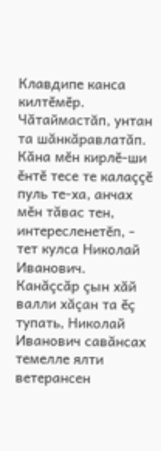Клавдипе канса килтӗмӗр. Чăтаймастăп, унтан та шăнкăравлатăп. Кăна мӗн кирлӗ-ши ӗнтӗ тесе те калаççӗ пуль те-ха, анчах мӗн тăвас тен, интересленетӗп, - тет кулса Николай Иванович.
Канăçсăр çын хăй валли хăçан та ӗç тупать, Николай Иванович савăнсах темелле ялти ветерансен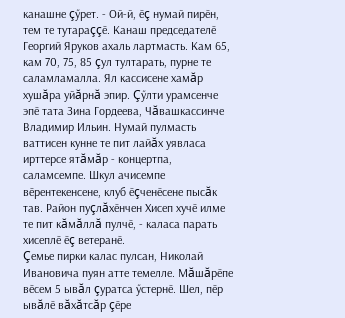канашне çӳрет. - Ой-й, ӗç нумай пирӗн, тем те тутараççӗ. Канаш председателӗ Георгий Яруков ахаль лартмасть. Кам 65, кам 70, 75, 85 çул тултарать, пурне те саламламалла. Ял кассисене хамăр хушăра уйăрнă эпир. Çӳлти урамсенче эпӗ тата Зина Гордеева, Чăвашкассинче Владимир Ильин. Нумай пулмасть ваттисен кунне те пит лайăх уявласа ирттерсе ятăмăр - концертпа, саламсемпе. Шкул ачисемпе вӗрентекенсене, клуб ӗçченӗсене пысăк тав. Район пуçлăхӗнчен Хисеп хучӗ илме те пит кăмăллă пулчӗ, - каласа парать хисеплӗ ӗç ветеранӗ.
Çемье пирки калас пулсан, Николай Ивановича пуян атте темелле. Мăшăрӗпе вӗсем 5 ывăл çуратса ӳстернӗ. Шел, пӗр ывăлӗ вăхăтсăр çӗре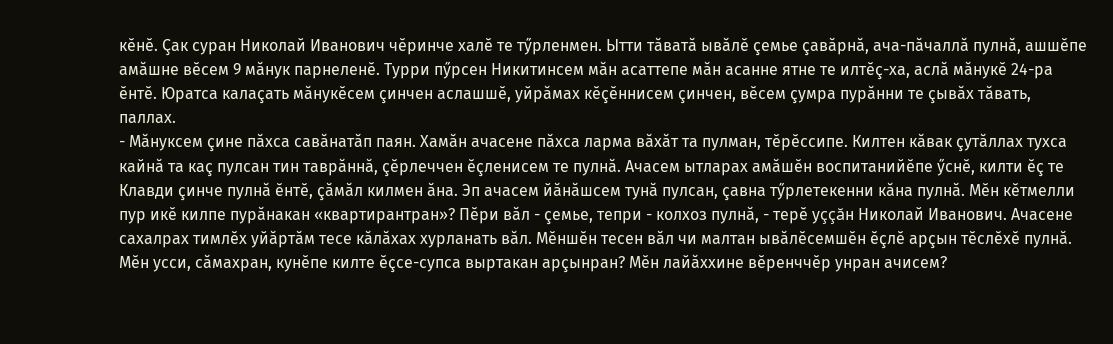кӗнӗ. Çак суран Николай Иванович чӗринче халӗ те тӳрленмен. Ытти тăватă ывăлӗ çемье çавăрнă, ача-пăчаллă пулнă, ашшӗпе амăшне вӗсем 9 мăнук парнеленӗ. Турри пӳрсен Никитинсем мăн асаттепе мăн асанне ятне те илтӗç-ха, аслă мăнукӗ 24-ра ӗнтӗ. Юратса калаçать мăнукӗсем çинчен аслашшӗ, уйрăмах кӗçӗннисем çинчен, вӗсем çумра пурăнни те çывăх тăвать, паллах.
- Мăнуксем çине пăхса савăнатăп паян. Хамăн ачасене пăхса ларма вăхăт та пулман, тӗрӗссипе. Килтен кăвак çутăллах тухса кайнă та каç пулсан тин таврăннă, çӗрлеччен ӗçленисем те пулнă. Ачасем ытларах амăшӗн воспитанийӗпе ӳснӗ, килти ӗç те Клавди çинче пулнă ӗнтӗ, çăмăл килмен ăна. Эп ачасем йăнăшсем тунă пулсан, çавна тӳрлетекенни кăна пулнă. Мӗн кӗтмелли пур икӗ килпе пурăнакан «квартирантран»? Пӗри вăл - çемье, тепри - колхоз пулнă, - терӗ уççăн Николай Иванович. Ачасене сахалрах тимлӗх уйăртăм тесе кăлăхах хурланать вăл. Мӗншӗн тесен вăл чи малтан ывăлӗсемшӗн ӗçлӗ арçын тӗслӗхӗ пулнă. Мӗн усси, сăмахран, кунӗпе килте ӗçсе-супса выртакан арçынран? Мӗн лайăххине вӗренччӗр унран ачисем?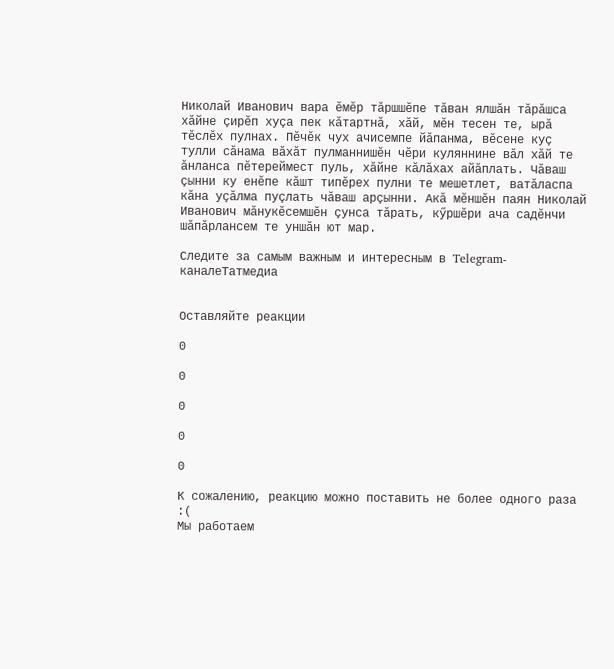Николай Иванович вара ӗмӗр тăршшӗпе тăван ялшăн тăрăшса хăйне çирӗп хуçа пек кăтартнă, хăй, мӗн тесен те, ырă тӗслӗх пулнах. Пӗчӗк чух ачисемпе йăпанма, вӗсене куç тулли сăнама вăхăт пулманнишӗн чӗри куляннине вăл хăй те ăнланса пӗтереймест пуль, хăйне кăлăхах айăплать. Чăваш çынни ку енӗпе кăшт типӗрех пулни те мешетлет, ватăласпа кăна уçăлма пуçлать чăваш арçынни. Акă мӗншӗн паян Николай Иванович мăнукӗсемшӗн çунса тăрать, кӳршӗри ача садӗнчи шăпăрлансем те уншăн ют мар.

Следите за самым важным и интересным в Telegram-каналеТатмедиа


Оставляйте реакции

0

0

0

0

0

К сожалению, реакцию можно поставить не более одного раза :(
Мы работаем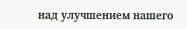над улучшением нашего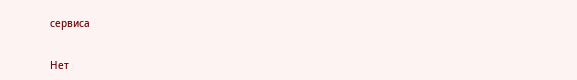сервиса

Нет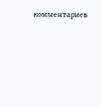комментариев